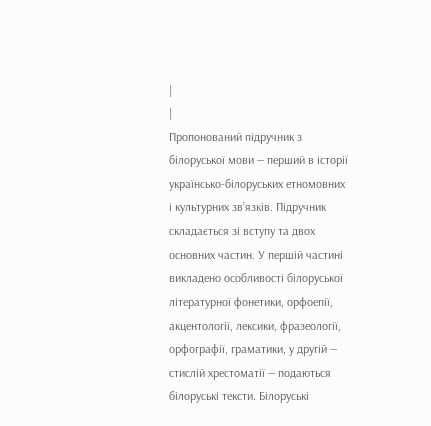|
|
Пропонований підручник з білоруської мови — перший в історії українсько-білоруських етномовних і культурних зв’язків. Підручник складається зі вступу та двох основних частин. У першій частині викладено особливості білоруської літературної фонетики, орфоепії, акцентології, лексики, фразеології, орфографії, граматики, у другій — стислій хрестоматії — подаються білоруські тексти. Білоруські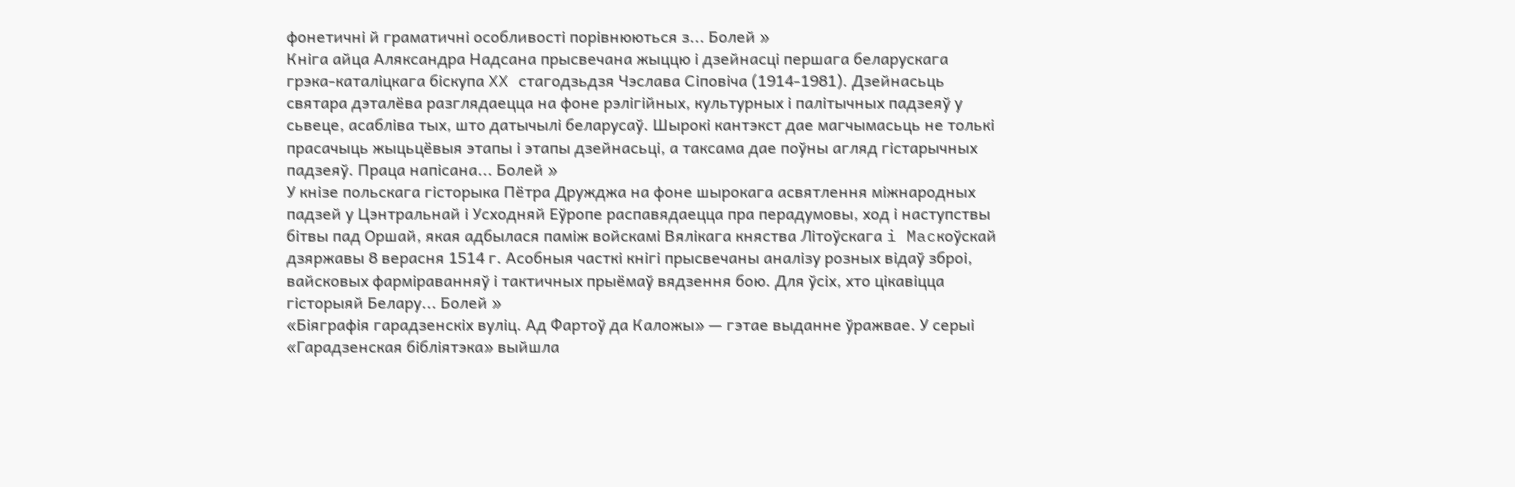фонетичні й граматичні особливості порівнюються з... Болей »
Кніга айца Аляксандра Надсана прысвечана жыццю і дзейнасці першага беларускага грэка-каталіцкага біскупа XX стагодзьдзя Чэслава Сіповіча (1914-1981). Дзейнасьць святара дэталёва разглядаецца на фоне рэлігійных, культурных і палітычных падзеяў у сьвеце, асабліва тых, што датычылі беларусаў. Шырокі кантэкст дае магчымасьць не толькі прасачыць жыцьцёвыя этапы і этапы дзейнасьці, а таксама дае поўны агляд гістарычных падзеяў. Праца напісана... Болей »
У кнізе польскага гісторыка Пётра Дружджа на фоне шырокага асвятлення міжнародных падзей у Цэнтральнай і Усходняй Еўропе распавядаецца пра перадумовы, ход і наступствы бітвы пад Оршай, якая адбылася паміж войскамі Вялікага княства Літоўскага i Macкоўскай дзяржавы 8 верасня 1514 г. Асобныя часткі кнігі прысвечаны аналізу розных відаў зброі, вайсковых фарміраванняў і тактичных прыёмаў вядзення бою. Для ўсіх, хто цікавіцца гісторыяй Белару... Болей »
«Біяграфія гарадзенскіх вуліц. Ад Фартоў да Каложы» — гэтае выданне ўражвае. У серыі «Гарадзенская бібліятэка» выйшла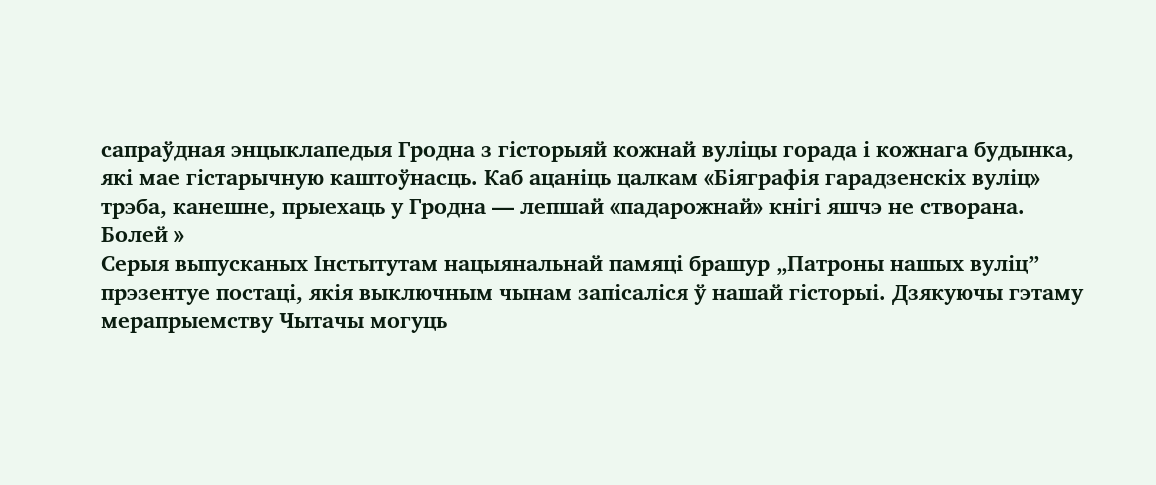сапраўдная энцыклапедыя Гродна з гісторыяй кожнай вуліцы горада і кожнага будынка, які мае гістарычную каштоўнасць. Каб ацаніць цалкам «Біяграфія гарадзенскіх вуліц» трэба, канешне, прыехаць у Гродна — лепшай «падарожнай» кнігі яшчэ не створана. Болей »
Серыя выпусканых Інстытутам нацыянальнай памяці брашур „Патроны нашых вуліц” прэзентуе постаці, якія выключным чынам запісаліся ў нашай гісторыі. Дзякуючы гэтаму мерапрыемству Чытачы могуць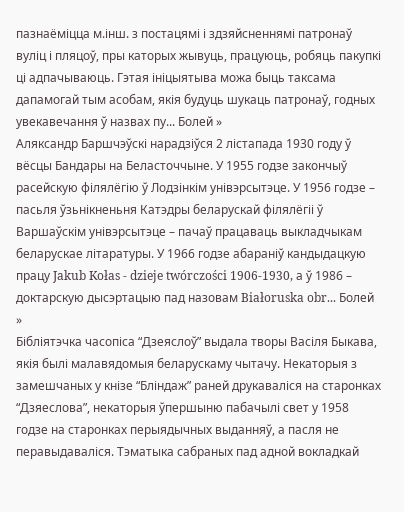пазнаёміцца м.інш. з постацямі і здзяйсненнямі патронаў вуліц і пляцоў, пры каторых жывуць, працуюць, робяць пакупкі ці адпачываюць. Гэтая ініцыятыва можа быць таксама дапамогай тым асобам, якія будуць шукаць патронаў, годных увекавечання ў назвах пу... Болей »
Аляксандр Баршчэўскі нарадзіўся 2 лістапада 1930 году ў вёсцы Бандары на Беласточчыне. У 1955 годзе закончыў расейскую філялёгію ў Лодзінкім унівэрсытэце. У 1956 годзе – пасьля ўзьнікненьня Катэдры беларускай філялёгіі ў Варшаўскім унівэрсытэце – пачаў працаваць выкладчыкам беларускае літаратуры. У 1966 годзе абараніў кандыдацкую працу Jakub Kołas - dzieje twórczości 1906-1930, а ў 1986 – доктарскую дысэртацыю пад назовам Białoruska obr... Болей »
Бібліятэчка часопіса “Дзеяслоў” выдала творы Васіля Быкава, якія былі малавядомыя беларускаму чытачу. Некаторыя з замешчаных у кнізе “Бліндаж” раней друкаваліся на старонках “Дзяеслова”, некаторыя ўпершыню пабачылі свет у 1958 годзе на старонках перыядычных выданняў, а пасля не перавыдаваліся. Тэматыка сабраных пад адной вокладкай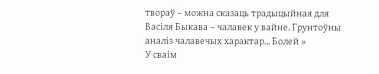твораў – можна сказаць традыцыйная для Васіля Быкава – чалавек у вайне. Грунтоўны аналіз чалавечых характар... Болей »
У сваім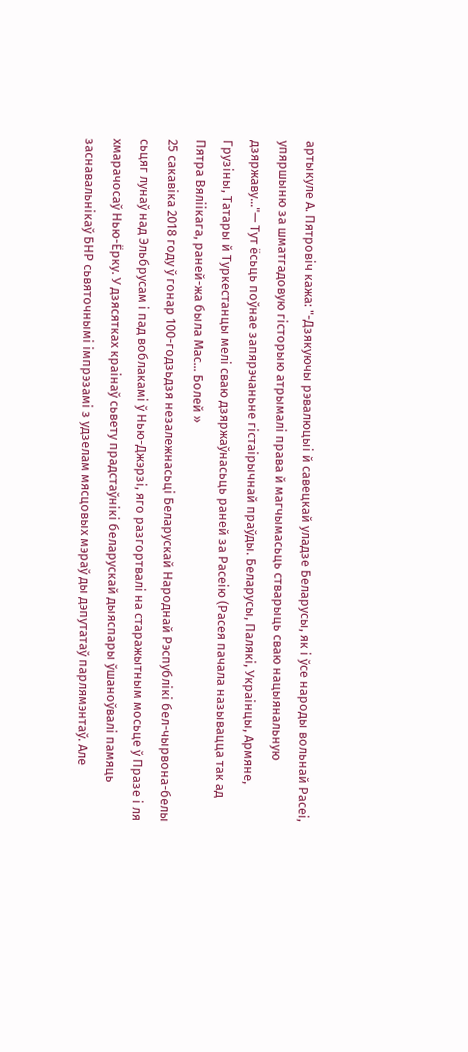артыкуле А. Пятровіч кажа: "-Дзякуючы рэвалюцыі й савецкай уладзе Беларусы, як і ўсе народы вольнай Расеі, упяршыню за шматгадовую гісторыю атрымалі права й магчымасьць стварыць сваю нацыянальную дзяржаву..."— Тут ёсьць поўнае запярэчаньне гістаірычнай праўды. Беларусы, Палякі, Украінцы, Армяне, Грузіны, Татары й Туркестанцы мелі сваю дзяржаўнасьць раней за Расеію (Расея пачала называцца так ад Пятра Вяліікага, раней-жа была Мас... Болей »
25 сакавіка 2018 году ў гонар 100-годзьдзя незалежнасьці Беларускай Народнай Рэспублікі бел-чырвона-белы сьцяг лунаў над Эльбрусам і пад воблакамі ў Нью-Джэрзі, яго разгортвалі на старажытным мосьце ў Празе і ля хмарачосаў Нью-Ёрку. У дзясятках краінаў сьвету прадстаўнікі беларускай дыяспары ўшаноўвалі памяць заснавальнікаў БНР сьвяточнымі імпрэзамі з удзелам мясцовых мэраў ды дэпутатаў парлямэнтаў. Але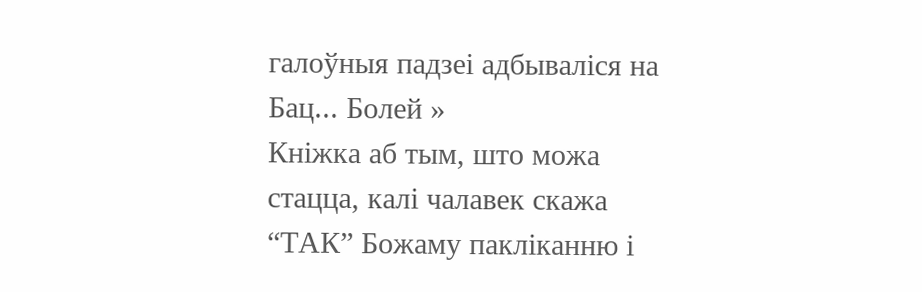галоўныя падзеі адбываліся на Бац... Болей »
Кніжка аб тым, што можа стацца, калі чалавек скажа “ТАК” Божаму пакліканню і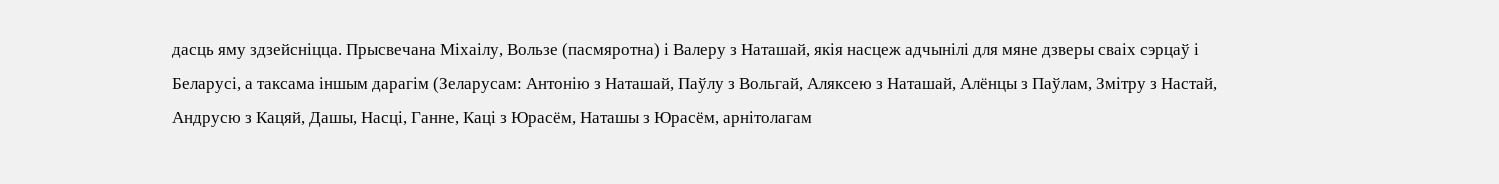дасць яму здзейсніцца. Прысвечана Міхаілу, Вользе (пасмяротна) і Валеру з Наташай, якія насцеж адчынілі для мяне дзверы сваіх сэрцаў і Беларусі, а таксама іншым дарагім (Зеларусам: Антонію з Наташай, Паўлу з Вольгай, Аляксею з Наташай, Алёнцы з Паўлам, Змітру з Настай, Андрусю з Кацяй, Дашы, Насці, Ганне, Каці з Юрасём, Наташы з Юрасём, арнітолагам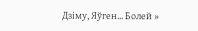Дзіму, Яўген... Болей »